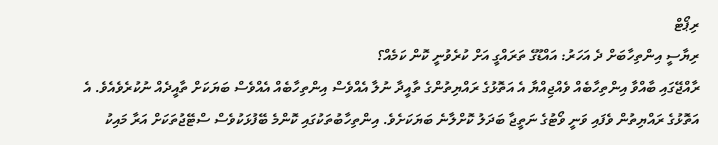ރިޕޯޓް
ރިޔާސީ އިންތިހާބަށް ދެ އަހަރު: އައްޑޫގެ ތަރައްގީ އަށް ކުރެވުނީ ކޮން ކަމެއް؟
ރާއްޖޭގައި ބާއްވާ އިންތިހާބެއް ވެއްޖިއްޔާ އެ އަތޮޅުގެ ރައްޔިތުންގެ ތާއީދާ ނުލާ އެއްވެސް އިންތިހާބެއް އެއްވެސް ބަޔަކަށް ތާއީދެއް ނުކުރެވެއެވެ. އެ އަތޮޅުގެ ރައްޔިތުން ވެފައި ވަނީ ވޯޓުގެ ނަތީޖާ ބަދަލު ކޮށްލާނެ ބަޔަކަށެވެ. އިންތިހާބުތަކުގައި ކޮންމެ ބޭފުޅަކުވެސް ސްޓޭޖުތަކަށް އަރާ މައިކު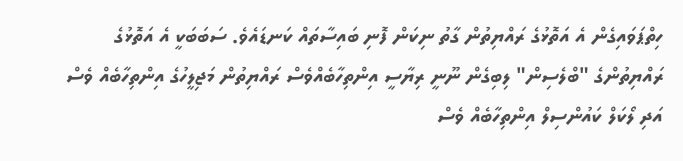ހިތްޕަވައިގެން އެ އަތޮޅުގެ ރައްޔިތުން ގާތު ނިކަން ފޮނި ބައިސާތައް ކަނޑައެވެ. ސަބަބަކީ އެ އަތޮޅުގެ ރައްޔިތުންގެ "ބްލެސިން" ލިބިގެން ނޫނީ ރިޔާސީ އިންތިހާބެއްވެސް ރައްޔިތުން މަޖިލީހުގެ އިންތިހާބެއް ވެސް އަދި ލޯކަލް ކައުންސިލް އިންތިހާބެއް ވެސް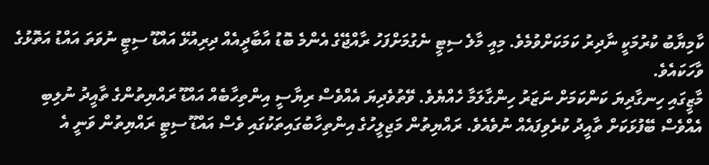ކާމިޔާބު ކުރުމަކީ ނާދިރު ކަމަކަށްވުމެވެ. މިއީ މާލެ ސިޓީ ނެގުމަށްފަހު ރާއްޖޭގެ އެންމެ ބޮޑު އާބާދީއެއް ދިރިއުޅޭ އައްޑޫ ސިޓީ ނުވަތަ އައްޑު އަތޮޅުގެ ވާހަކައެވެ.
މާޒީގައި ހިނގާދިޔަ ކަންކަމަށް ނަޒަރު ހިންގާލަމާ ހެއްޔެވެ. ވޭތުވެދިޔަ އެއްވެސް ރިޔާސީ އިންތިހާބެއް އައްޑޫ ރައްޔިތުންގެ ތާއީދު ނުލިބި އެއްވެސް ބޭފުޅަކަށް ތާއީދު ކުރެވިފައެއް ނުވެއެވެ. ރައްޔިތުން މަޖިލީހުގެ އިންތިހާބުގައިތަކުގައި ވެސް އައްޑޫ ސިޓީ ރައްޔިތުން ވަނީ އެ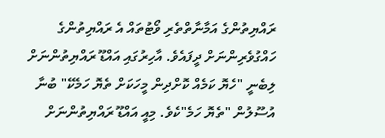ރައްޔިތުންގެ އަމާނާތްތެރި ވޯޓުތައް އެ ރައްޔިތުންގެ ހައްގުވެރިންނަށް ދީފައެވެ. އާހިރުގައި އައްޑޫ ރައްޔިތުންނަށް ލިބެނީ "ހެޔޮ ކަމެއް ކޮށްދިން މީހަކަށް ތެޔޮ ހަމެކޭ" ބުނާ އުސޫލުން "ތެޔޮ ހަމެ"ކެވެ. މިއީ އައްޑޫ ރައްޔިތުންނަށް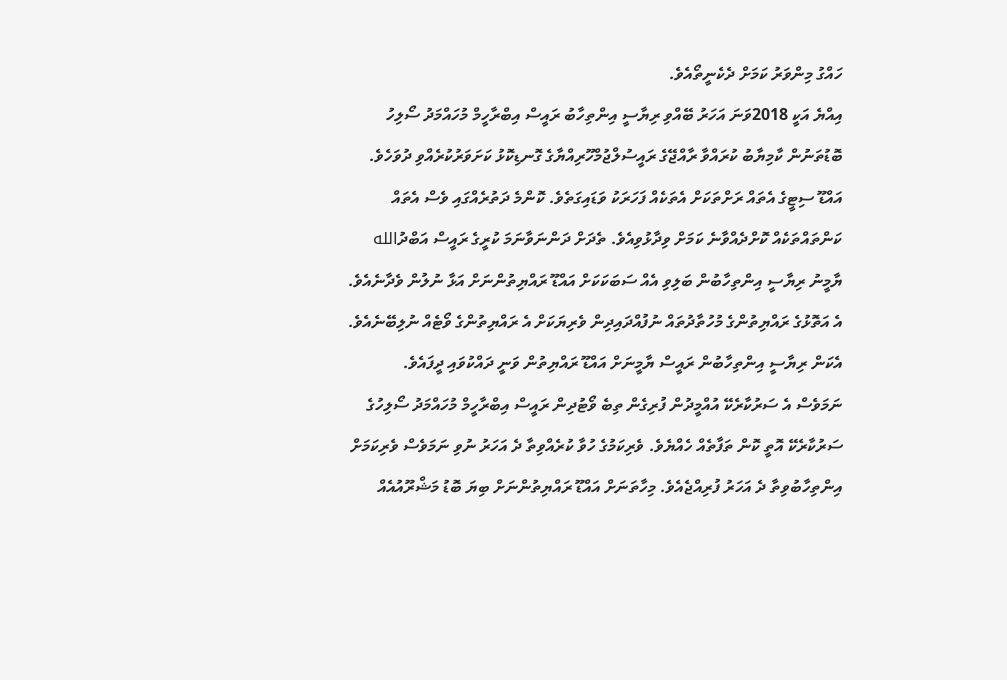ހައްގު މިންވަރު ކަމަށް ދެކެނީތޯއެވެ.
އިއްޔެ އަކީ 2018ވަނަ އަހަރު ބޭއްވި ރިޔާސީ އިންތިހާބު ރައީސް އިބްރާހީމް މުހައްމަދު ސޯލިހު ބޮޑުތަނުން ކާމިޔާބު ކުރައްވާ ރާއްޖޭގެ ރައީސުލްޖުމްހޫރިއްޔާގެ ގޮނޑިކޮޅު ކަށަވަރުކުރެއްވި ދުވަހެވެ. އައްޑޫ ސިޓީގެ އެތައް ރަށްތަކަށް އެތަކެއް ފަހަރަކު ވަޑައިގަތެވެ. ކޮންމެ ދަތުރެއްގައި ވެސް އެތައް ކަންތައްތަކެއް ކޮށްދެއްވާނެ ކަމަށް ވިދާޅުވިއެވެ. ތެދަށް ދަންނަވާނަމަ ކުރީގެ ރައީސް އަބްދުالله ޔާމީނު ރިޔާސީ އިންތިހާބުން ބަލިވި އެއް ސަބަކަކަށް އައްޑޫ ރައްޔިތުންނަށް އަޅާ ނުލުން ވެދާނެއެވެ. އެ އަތޮޅުގެ ރައްޔިތުންގެ މުހުތާދުތައް ނުފުއްދައިދިން ވެރިޔަކަށް އެ ރައްޔިތުންގެ ވޯޓެއް ނުލިބޭނެއެވެ. އެކަން ރިޔާސީ އިންތިހާބުން ރައީސް ޔާމީނަށް އައްޑޫ ރައްޔިތުން ވަނީ ދައްކުވައި ދީފައެވެ.
ނަމަވެސް އެ ސަރުކާރެކޭ އުއްމީދުން ފުރިގެން ތިބެ ވޯޓުދިން ރައީސް އިބްރާހީމް މުހައްމަދު ސޯލިހުގެ ސަރުކާރެކޭ އޮތީ ކޮން ތަފާތެއް ހެއްޔެވެ. ވެރިކަމުގެ ހުވާ ކުރެއްވިތާ ދެ އަހަރު ނުވި ނަމަވެސް ވެރިކަމަށް އިންތިހާބުވިތާ ދެ އަހަރު ފުރިއްޖެއެވެ. މިހާތަނަށް އައްޑޫ ރައްޔިތުންނަށް ބިޔަ ބޮޑު މަޝްރޫއުއެއް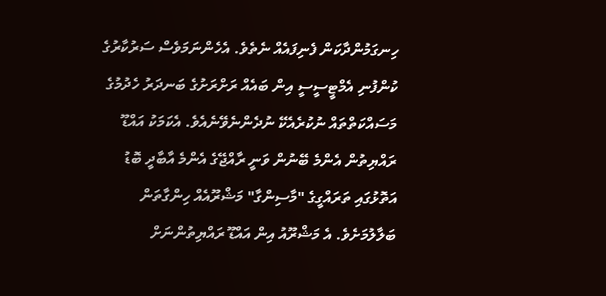ހިނގަމުންދާކަން ފެނިފައެއް ނެތެވެ. އެހެންނަމަވެސް ސަރުކާރުގެ ކުންފުނި އެމްޓީސީސީ އިން ބައެއް ރަށްރަށުގެ ބަނދަރު ހެދުމުގެ މަސައްކަތްތައް ނުކުރެއެކޭ ނުދެންނެވޭނެއެވެ. އެކަމަކު އައްޑޫ ރައްޔިތުން އެންމެ ބޭނުން ވަނީ ރާއްޖޭގެ އެންމެ އާބާދީ ބޮޑު އަތޮޅުގައި ތަރައްގީގެ "މާސިންގާ" މަޝްރޫއެއް ހިންގާތަން ބަލާލުމަށެވެ. އެ މަޝްރޫއު އިން އައްޑޫ ރައްޔިތުންނަށް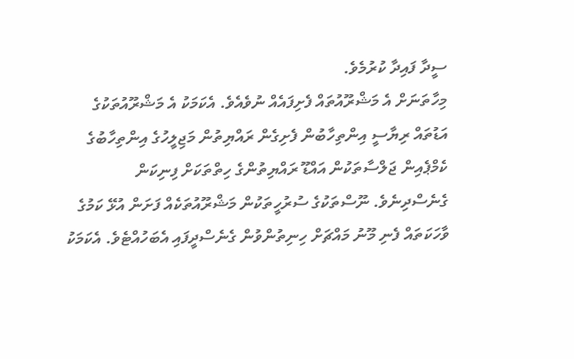ސީދާ ފައިދާ ކުރުމެވެ.
މިހާތަނަށް އެ މަޝްރޫއުތައް ފެށިފައެއް ނުވެއެވެ. އެކަމަކު އެ މަޝްރޫއުތަކުގެ އަޑުތައް ރިޔާސީ އިންތިހާބުން ފެށިގެން ރައްޔިތުން މަޖިލީހުގެ އިންތިހާބުގެ ކެމްޕެއިން ޖަލްސާތަކުން އައްޑޫ ރައްޔިތުންގެ ހިތްތަކަށް ފިނިކަން ގެނެސްދިނެވެ. ނޫސްތަކުގެ ސުރުހީތަކުން މަޝްރޫއުތަކެއް ފަށަން އުޅޭ ކަމުގެ ވާހަކަތައް ފެނި މޫނު މައްޗަށް ހިނިތުންވުން ގެނެސްދީފައި އެބަހުއްޓެވެ. އެކަމަކު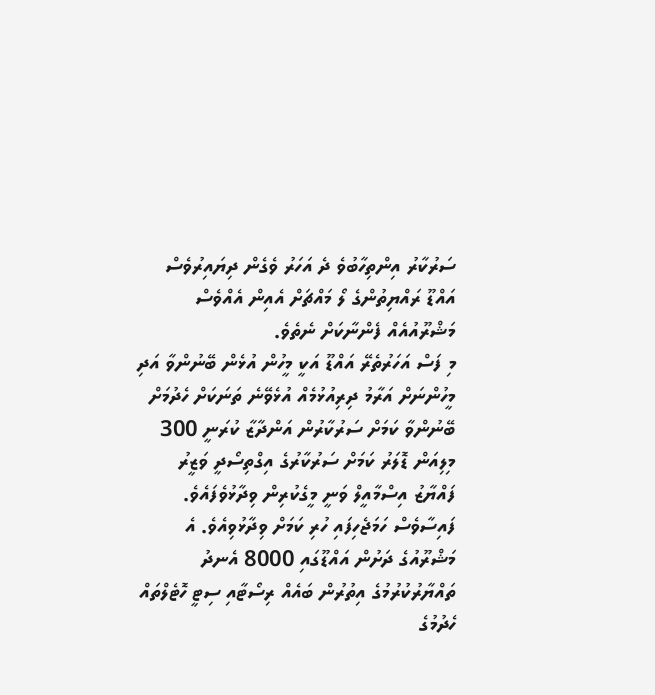ސަރުކާރު އިންތިހާބުވެ ދެ އަހަރު ވެގެން ދިޔައިރުވެސް އައްޑޫ ރައްޔިތުންގެ ލޯ މައްޗަށް އެއިން އެއްވެސް މަޝްރޫއުއެއް ފެންނާކަށް ނެތެވެ.
މި ފަސް އަހަރުތެރޭ އައްޑޫ އަކީ މީހުން އުޅެން ބޭނުންވާ އަދި މީހުންނަށް އަރާމު ދިރިއުޅުމެއް އުޅެވޭނެ ތަނަކަށް ހެދުމަށް ބޭނުންވާ ކަމަށް ސަރުކާރުން އަންދާޒާ ކުރަނީ 300 މިލިއަން ޑޮލަރު ކަމަށް ސަރުކާރުގެ އިގްތިސޯދީ ވަޒީރު ފައްޔާޒު އިސްމާއީލް ވަނީ މީގެކުރިން ވިދާޅުވެފައެވެ. ފައިސާވެސް ހަމަޖެހިފައި ހުރި ކަމަށް ވިދާޅުވިއެވެ. އެ މަޝްރޫއުގެ ދަށުން އައްޑޫގައި 8000 އެނދު ތައްޔާރުކުރުމުގެ އިތުރުން ބައެއް ރިސޯޓާއި ސިޓީ ހޮޓެލްތައް ހެދުމުގެ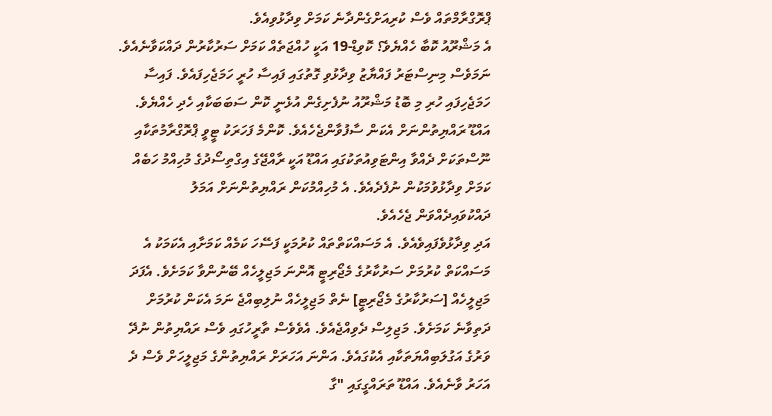ޕްރޮގްރާމްތައް ވެސް ކުރިއަށްގެންދާނެ ކަމަށް ވިދާޅުވިއެވެ.
އެ މަޝްރޫއު ކޮބާ ހެއްޔެވެ؟ ކޮވިޑް-19 އަކީ ހުއްޖަތެއް ކަމަށް ސަރުކާރުން ދައްކަވާނެއެވެ. ނަމަވެސް މިނިސްޓަރު ފައްޔާޒު ވިދާޅުވި ގޮތުގައި ފައިސާ ހުރީ ހަމަޖެހިފައެވެ. ފައިސާ ހަމަޖެހިފައި ހުރި މި ބޮޑު މަޝްރޫއު ނުފެށިގެން އުޅެނީ ކޮން ސަބަބަކާއި ހެދި ހެއްޔެވެ. އައްޑޫ ރައްޔިތުންނަށް އެކަން ސާފުވާންޖެހެއެވެ. ކޮންމެ ފަހަރަކު ޓީވީ ޕްރޮގްރާމުތަކާއި ނޫސްތަކަށް ދެއްވާ އިންޓަވިއުތަކުގައި އައްޑޫ އަކީ ރާއްޖޭގެ އިގްތިސޯދުގެ މުހިއްމު ހަބެއް ކަމަށް ވިދާޅުވުމަކުން ނުފެދެއެވެ. އެ މުހިއްމުކަން ރައްޔިތުންނަށް އަމަލު ދައްކުވައިދެއްވަން ޖެހެއެވެ.
އަދި ވިދާޅުވެފައިވެއެވެ. އެ މަސައްކަތްތައް ކުރުމަކީ ފަސޭހަ ކަމެއް ކަމަށާއި އެކަމަކު އެ މަސައްކަތް ކުރުމަށް ސަރުކާރުގެ މެޖޯރިޓީ އޮންނަ މަޖިލީހެއް ބޭނުންވާ ކަމަށެވެ. އެފަދަ މަޖިލީހެއް [ސަރުކާރުގެ މެޖޯރިޓީ] ނެތް މަޖިލީހެއް ނުލިބިއްޖެ ނަމަ އެކަން ކުރުމަށް ދަތިވާނެ ކަމަށެވެ. މަޖިލިސް ދެވިއްޖެއެވެ. އެވެވެސް ތާރީހުގައި ވެސް ރައްޔިތުން ނުދޭ ވަރުގެ އަގުލަބިއްޔަތަކާއި އެކުގައެވެ. އަންނަ އަހަރަށް ރައްޔިތުންގެ މަޖިލީހަށް ވެސް ދެ އަހަރު ވާނެއެވެ. އައްޑޫ ތަރައްގީގައި "ގާ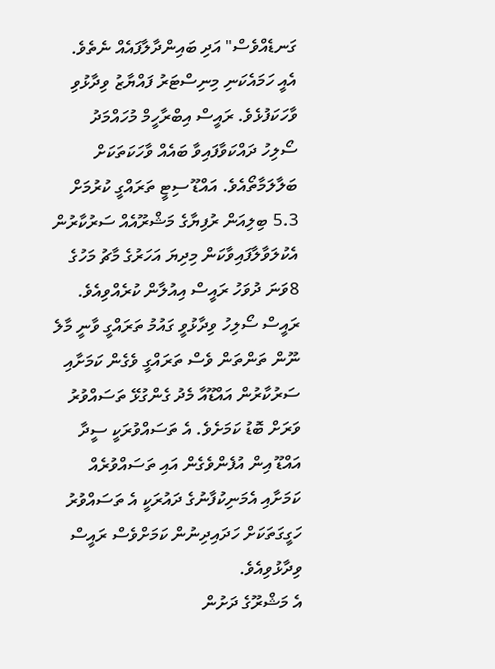ގަނޑެއްވެސް" އަދި ބައިންދާލާފައެއް ނެތެވެ.
އެއީ ހަމައެކަނި މިނިސްޓަރު ފައްޔާޒު ވިދާޅުވި ވާހަކަފުޅެވެ. ރައީސް އިބްރާހީމް މުހައްމަދު ސޯލިހު ދައްކަވާފައިވާ ބައެއް ވާހަކަތަކަށް ބަލާލަމާތޯއެވެ. އައްޑޫ ސިޓީ ތަރައްގީ ކުރުމަށް 5.3 ބިލިއަން ރުފިޔާގެ މަޝްރޫއެއް ސަރުކާރުން އެކުލަވާލާފައިވާކަން މިދިޔަ އަހަރުގެ މާޗު މަހުގެ 8ވަނަ ދުވަހު ރައީސް އިއުލާން ކުރެއްވިއެވެ.
ރައީސް ސޯލިހު ވިދާޅުވީ ގައުމު ތަރައްގީ ވާނީ މާލެ ނޫން ތަންތަން ވެސް ތަރައްގީ ވެގެން ކަމަށާއި ސަރުކާރުން އައްޑޫއާ މެދު ގެންގުޅޭ ތަސައްވުރު ވަރަށް ބޮޑު ކަމަށެވެ. އެ ތަސައްވުރަކީ ސީދާ އައްޑޫ އިން އުފެންވެގެން އައި ތަސައްވުރެއް ކަމަށާއި އެމަނިކުފާނުގެ ދައުރަކީ އެ ތަސައްވުރު ހަގީގަތަކަށް ހަދައިދިނުން ކަމަށްވެސް ރައީސް ވިދާޅުވިއެވެ.
އެ މަޝްރޫގެ ދަށުން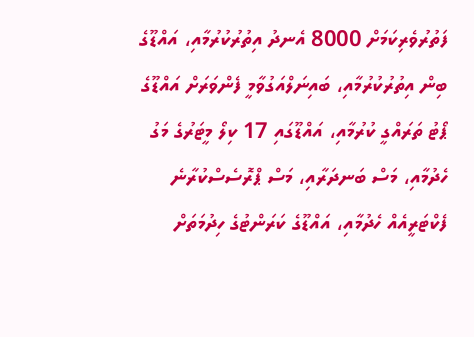ފަތުރުވެރިކަމަށް 8000 އެނދު އިތުރުކުރުމާއި، އައްޑޫގެ ބިން އިތުރުކުރުމާއި، ބައިނަލްއަގުވާމީ ފެންވަރަށް އައްޑޫގެ ޕޯޓު ތަރައްގީ ކުރުމާއި، އައްޑޫގައި 17 ކިލޯ މީޓަރުގެ މަގު ހެދުމާއި، މަސް ބަނދަރާއި، މަސް ޕްރޮސެސްކުރާނެ ފެކްޓަރީއެއް ހެދުމާއި، އައްޑޫގެ ކަރަންޓުގެ ހިދުމަތަށް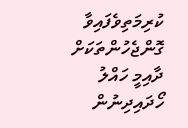ކުރިމަތިވެފައިވާ ގޮންޖެހުންތަކަށް ދާއިމީ ހައްލު ހޯދައިދިނުން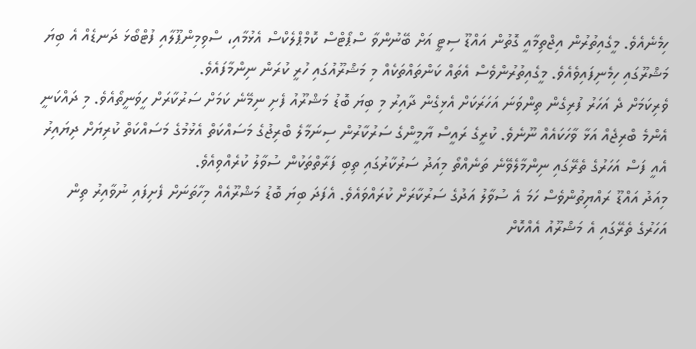ހިމެނެއެވެ. މީގެއިތުރުން އިޖްތިމާއީ ގޮތުން އައްޑޫ ސިޓީ އަށް ބޭނުންވާ ސްޕޯޓްސް ކޮމްޕްލެކްސް އެޅުމާއި، ސްވިމިންޕޫލާއި ފުޓްބޯޅަ ދަނޑެއް އެ ބިޔަ މަޝްރޫގައި ހިމެނިފައިވެއެވެ. މީގެއިތުރުންވެސް އެތައް ކަންތައްތަކެއް މި މަޝްރޫއުގައި ހުރީ ކުރަން ނިންމާފައެވެ.
ވެރިކަމަށް ދެ އަހަރު ފުރިގެން ތިންވަނަ އަހަރަކަށް އެޅިގެން ދާއިރު މި ބިޔަ ބޮޑު މަޝްރޫއު ފެށި ނިމޭނެ ކަމަށް ސަރުކާރަށް ހީވަނީތޯއެވެ. މި ދައްކަނީ އެންމެ ބްރިޖެއް އަޅާ ވާހަކައެއް ނޫނެވެ. ކުރީގެ ރައީސް ޔާމީންގެ ސަރުކާރުން ސިނަމާލެ ބްރިޖުގެ މަސައްކަތް އެޅުމުގެ މަސައްކަތް ކުރިޔަށް ދިޔައިރު އެއީ ފަސް އަހަރުގެ ތެރޭގައި ނިންމާލެވޭނެ ތަނެއްތޯ މިއަދު ސަރުކާރުގައި ތިބި ފަރާތްތަކުން ސުވާލު ކުރެއްވިއެވެ.
މިއަދު އައްޑޫ ރައްޔިތުންވެސް ހަމަ އެ ސުވާލު އަދުގެ ސަރުކާރަށް ކުރައްވައެވެ. އެފަދަ ބިޔަ ބޮޑު މަޝްރޫއެއް މިހާތަނަށް ފެށިފައި ނުވާއިރު ތިން އަހަރުގެ ތެރޭގައި އެ މަޝްރޫއު އެއްކޮށް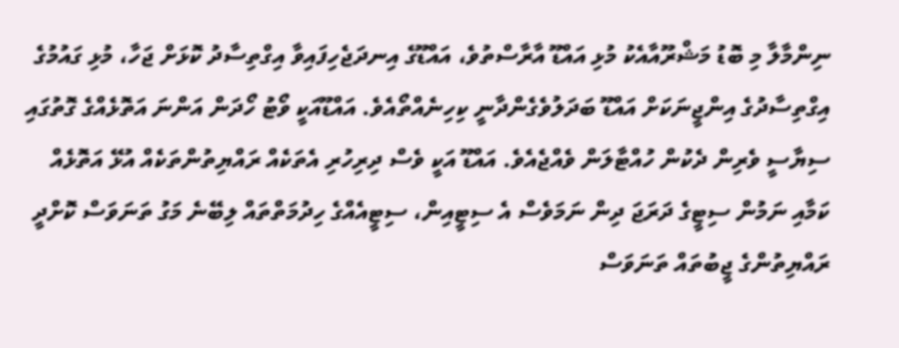ނިންމާލާ މި ބޮޑު މަޝްރޫއާއެކު މުޅި އައްޑޫ އާރާސްތުވެ، އައްޑޫގެ އިނދަޖެހިފައިވާ އިގްތިސާދު ކޮޅަށް ޖަހާ، މުޅި ގައުމުގެ އިގްތިސާދުގެ އިންޖީނަކަށް އައްޑޫ ބަދަލުވެގެންދާނީ ކިހިނެއްތޯއެވެ. އައްޑޫއަކީ ވޯޓު ހޯދަން އަންނަ އަތޮޅެއްގެ ގޮތުގައި ސިޔާސީ ވެރިން ދެކުން ހުއްޓާލަން ވެއްޖެއެވެ. އައްޑޫ އަކީ ވެސް ދިރިހުރި އެތަކެއް ރައްޔިތުންތަކެއް އުޅޭ އަތޮޅެއް ކަމާއި ނަމުން ސިޓީގެ ދަރަޖަ ދިން ނަމަވެސް އެ ސިޓީއިން، ސިޓީއެއްގެ ހިދުމަތްތައް ލިބޭނެ މަގު ތަނަވަސް ކޮށްދީ ރައްޔިތުންގެ ޖީބުތައް ތަނަވަސް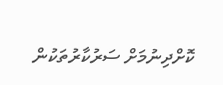ކޮށްދިނުމަށް ސަރުކާރުތަކުން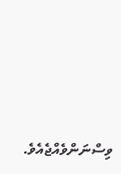ވިސްނަންވެއްޖެއެވެ.